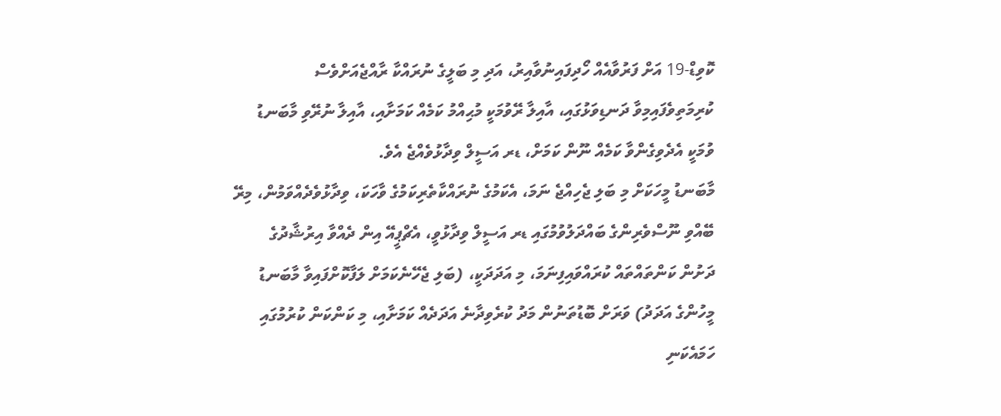ކޮވިޑް-19 އަށް ފަރުވާއެއް ހޯދިފައިނުވާއިރު، އަދި މި ބަލީގެ ނުރައްކާ ރާއްޖެއަށްވެސް ކުރިމަތިވެފައިމިވާ ދަނޑިވަޅުގައި، އާއިލާ ރޭވުމަކީ މުޙިއްމު ކަމެއް ކަމަށާއި، އާއިލާ ނުރޭވި މާބަނޑު ވުމަކީ އެދެވިގެންވާ ކަމެއް ނޫން ކަމަށް، ޑރ އަސީލް ވިދާޅުވެއްޖެ އެވެ.
މާބަނޑު މީހަކަށް މި ބަލި ޖެހިއްޖެ ނަމަ، އެކަމުގެ ނުރައްކާތެރިކަމުގެ ވާހަކަ، ވިދާޅުވެދެއްވަމުން، މިރޭ ބޭއްވި ނޫސްވެރިންގެ ބައްދަލުވުމުގައި ޑރ އަސީލް ވިދާޅުވީ، އެޗްޕީއޭ އިން ދެއްވާ އިރުޝާދުގެ ދަށުން ކަންތައްތައް ކުރައްވައިފިނަމަ، މި އަދަދަކީ، (ބަލި ޖެހޭނެކަމަށް ލަފާކޮށްފައިވާ މާބަނޑު މީހުންގެ އަދަދު) ވަރަށް ބޮޑުތަނުން މަދު ކުރެވިދާނެ އަދަދެއް ކަމަށާއި، މި ކަންކަން ކުރުމުގައި ހަމައެކަނި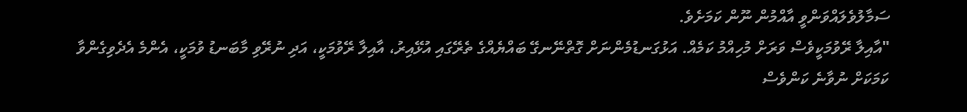ސަމާލުވެލައްވަންވީ އާއްމުން ނޫން ކަމަށެވެ.
"އާއިލާ ރޭވުމަކީވެސް ވަރަށް މުހިއްމު ކަމެއް. އަޅުގަނޑުމެންނަށް ގޮތްނޭނގޭ ބައްޔެއްގެ ތެރޭގައި އުޅޭއިރު، އާއިލާ ރޭވުމަކީ، އަދި ނުރޭވި މާބަނޑު ވުމަކީ، އެންމެ އެދެވިގެންވާ ކަމަކަށް ނުވާނެ ކަންވެސް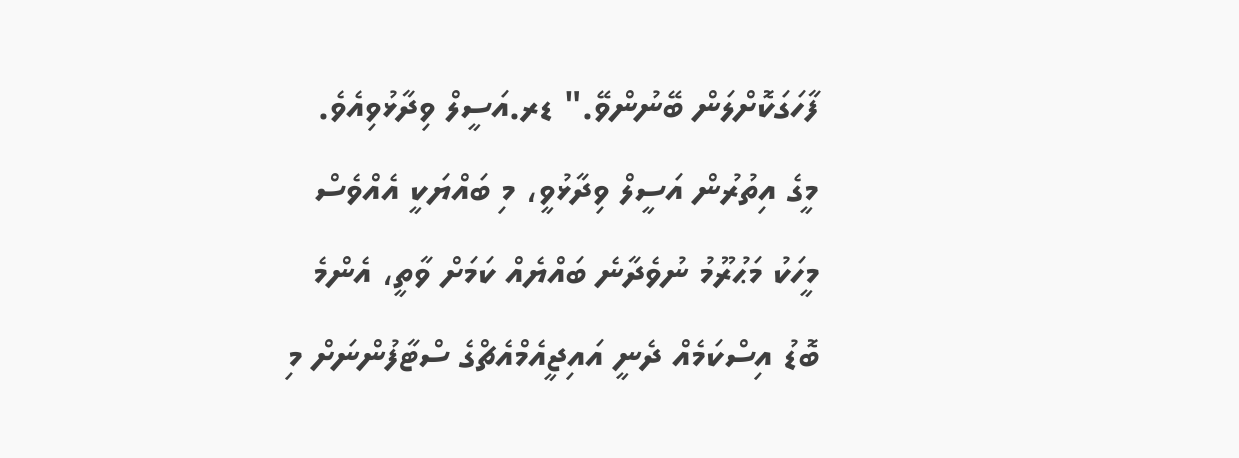ފާހަގަކޮށްލަން ބޭނުންވޭ." ޑރ.އަސީލް ވިދާޅުވިއެވެ.
މީގެ އިތުރުން އަސީލް ވިދާޅުވީ، މި ބައްޔަކީ އެއްވެސް މީހަކު މަޙުރޫމު ނުވެދާނެ ބައްޔެއް ކަމަށް ވާތީ، އެންމެ ބޮޑު އިސްކަމެއް ދެނީ އައިޖީއެމްއެޗްގެ ސްޓާފުންނަށް މި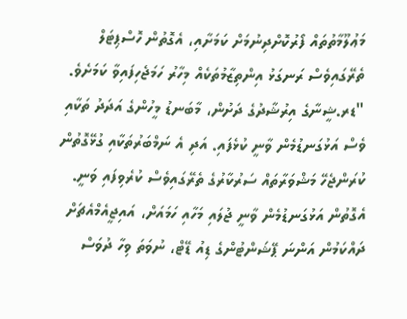މަޢުލޫމާތުތައް ފޯރުކޮށްދިނުމަށް ކަމަށާއި، އެގޮތުން ހޮސްޕިޓަލް ތެރޭގައިވެސް ރަނގަޅު އިންތިޒާމުތަކެއް މިހާރު ހަމަޖެހިފައިވާ ކަމަށެވެ.
"ޑރ.ޝީނާގެ އިރުޝާދުގެ ދަށުން، މާބަނޑު މީހުންގެ އަދަދު ތަކާއި ވެސް އަޅުގަނޑުމެން ވާނީ ކުޅެފައި. އަދި އެ ނަމްބަރުތަކާއި ގުޅޭގޮތުން ކުރަންޖެހޭ މަޝްވަރާތައް ސަރުކާރުގެ ތެރޭގައިވެސް ކުރެވިފައި ވަނީ. އެގޮތުން އަޅުގަނޑުމެން ވާނީ ޖުލައި މަހާއި ހަމައަށް، އައިޖީއެމްއެޗަށް ދައްކަމުން އަންނަ ޕޭޝަންޓުންގެ ޑިއު ޑޭޓް، ނުވަތަ ވިހާ ދުވަސް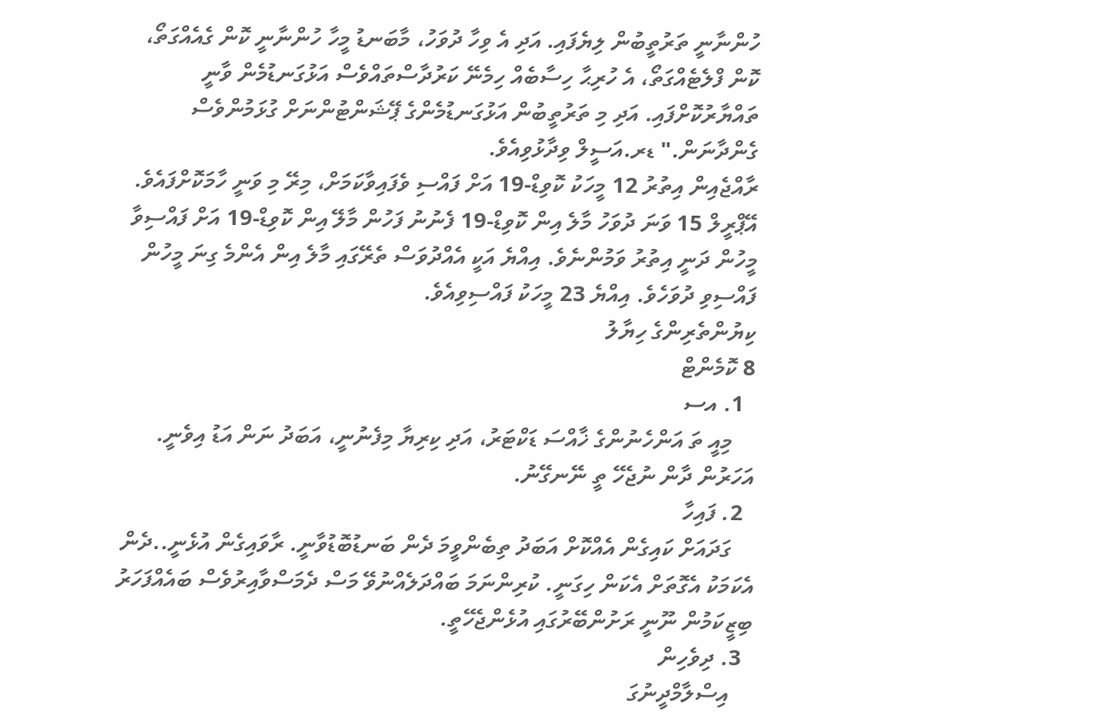ހުންނާނީ ތަރުތީބުން ލިޔެފައި. އަދި އެ ވިހާ ދުވަހު، މާބަނޑު މީހާ ހުންނާނީ ކޮން ގެއެއްގަތޯ، ކޮން ފްލެޓެއްގަތޯ، އެ ހުރިޙާ ހިސާބެއް ހިމެނޭ ކަރުދާސްތައްވެސް އަޅުގަނޑުމެން ވާނީ ތައްޔާރުކޮށްފައި. އަދި މި ތަރުތީބުން އަޅުގަނޑުމެންގެ ޕޭޝަންޓުންނަށް ގުޅަމުންވެސް ގެންދާނަން." ޑރ.އަސީލް ވިދާޅުވިއެވެ.
ރާއްޖެއިން އިތުރު 12 މީހަކު ކޮވިޑް-19 އަށް ފައްސި ވެފައިވާކަމަށް، މިރޭ މި ވަނީ ހާމަކޮށްފައެވެ.
އޭޕްރީލް 15 ވަނަ ދުވަހު މާލެ އިން ކޮވިޑް-19 ފެނުނު ފަހުން މާލޭ އިން ކޮވިޑް-19 އަށް ފައްސިވާ މީހުން ދަނީ އިތުރު ވަމުންނެވެ. އިއްޔެ އަކީ އެއްދުވަސް ތެރޭގައި މާލެ އިން އެންމެ ގިނަ މީހުން ފައްސިވި ދުވަހެވެ. އިއްޔެ 23 މީހަކު ފައްސިވިއެވެ.
ކިޔުންތެރިންގެ ހިޔާލު
8 ކޮމެންޓް
  1. އސ
    މިއީ ތަ އަންހެނުންގެ ޚާއްސަ ޑަކްޓަރު، އަދި ކިރިޔާ މިފެނުނީ، އަބަދު ނަން އަޑު އިވެނީ. އަހަރުން ދާން ނުޖެހޭ ތީ ނޭނގޭނު.
  2. ފައިހާ
    ގަދައަށް ކައިގެން އެއްކޮށް އަބަދު ތިބެންވީމަ ދެން ބަނޑުބޮޑުވާނީ. ރާވައިގެން އުޅެނީ..ދެން އެކަމަކު އެގޮތަށް އެކަން ހިގަނީ. ކުރިންނަމަ ބައްދަލެއްނުވޭ މަސް ދެމަސްވާއިރުވެސް ބައެއްފަހަރު ބިޒީކަމުން ނޫނީ ރަށުންބޭރުގައި އުޅެންޖެހޭތީ.
  3. ދިވެހިން
    އިސްލާމްދީނުގަ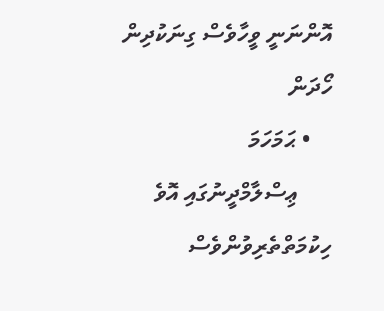އޮންނަނީ ވީހާވެސް ގިނަކުދިން ހޯދަން
    • ޙަމަހަމަ
      ޢިސްލާމްދީނުގައި އޮވެ ހިކުމަތްތެރިވުންވެސް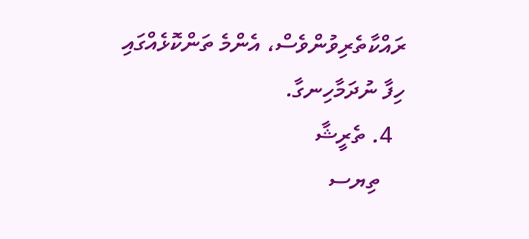ރައްކާތެރިވުންވެސް، އެންމެ ތަންކޮޅެއްގައި ހިފާ ނުދަމާހިނގާ.
  4. ތެރީޝާ
    ތިޔސ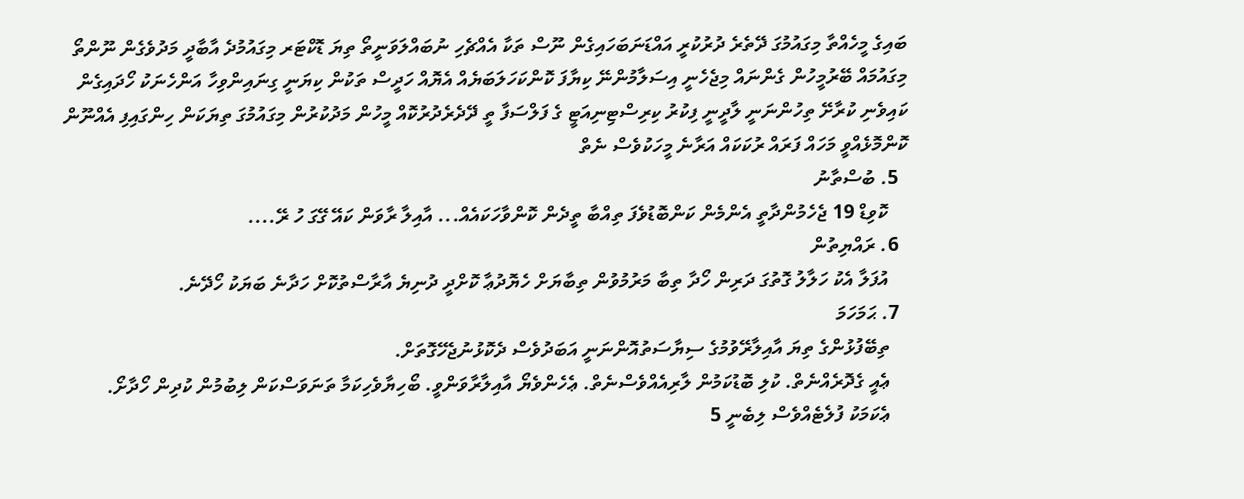ބައިގެ މީހެއްތާ މިގައުމުގަ ދޭތެރެ ދުރުކުރީ އައްޑަނަބަހައިގެން ނޫސް ތަކާ އެއްޗެހި ނުބައްލަވަނީތޯ ތިޔަ ޑޮކްޓަރ މިގައުމުދެ އާބާދީ މަދުވެގެން ނޫންތޯ މިގައުމައް ބޭރުމީހުން ގެންނައް މިޖެހެނީ އިސަލާމުންނޭ ކިޔާފަ ކޮންކަހަލަބަޔެއް އެޔޮއް ހަދީސް ތަކުން ކިޔަނީ ގިނައިންވިހާ އަންހެނަކު ހޯދައިގެން ކައިވެނި ކުރާށޭ ތިހުންނަނީ ލާދީނީ ފިކުރު ކިރިސްޓިނިއަޓީ ގެ ފަލްސަފާ ތީ ދޭދެރެދުރުކޮއް މީހުން މަދުކުރުން މިގައުމުގަ ތިޔަކަން ހިންގައިފި އެއްނޫން ކޮންމޮޅެއްވީ މަހައް ފަރައް ރުކަކައް އަރާނެ މީހަކުވެސް ނެތް
  5. ބުސްތާނު
    ކޮވިޑް 19 ޖެހެމުންދާތީ އެންމެން ކަންބޮޑުވެފަ ތިއްބާ ތީދެން ކޮންވާހަކައެއް... އާއިލާ ރާވަން ކައޭ ގޭގަ ހު ރޭ....
  6. ރައްޔިތުން
    އުފަލާ އެކު ހަލާލު ގޮތުގަ ދަރިން ހޯދާ ތިބާ މަރުމުވުން ތިބާޔަށް ހެޔޮދުޢާ ކޮށްދީ ދުނިޔެ އާރާސްތުކޮށް ހަދާނެ ބަޔަކު ހޯދޭނެ.
  7. ޙަމަހަމަ
    ތިބޭފުޅުންގެ ތިޔަ އާއިލާރޭވުމުގެ ސިޔާސަތުއޮންނަނީ އަބަދުވެސް ދެކޮޅުނުޖެހޭގޮތަށް.
    ޢެއީ ގެދޮރެއްނެތް. ކުލި ބޮޑުކަމުން ލާރިއެއްވެސްނެތް. ޢެހެންވެޔޯ އާއިލާރާވަންވީ. ބޯހިޔާވެހިކަމާ ތަނަވަސްކަން ލިބުމުން ކުދިން ހޯދާށޯ.
    ޢެކަމަކު ފުލެޓެއްވެސް ލިބެނީ 5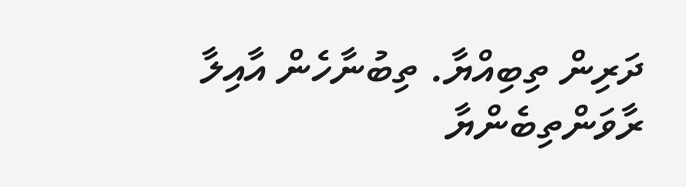ދަރިން ތިބިއްޔާ. ތިބުނާހެން އާއިލާ ރާވަންތިބެންޔާ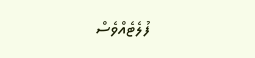ފުލެޓެއްވެސް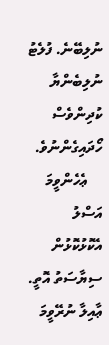ނުލިބޭނެ. ފުލެޓު ނުލިބެންޔާ ކުދިންވެސް ހޯދައިގެންނުވެ.
    ޢެހެންވީމަ އަސްލު އެކޮޅުކޮޅުން ސިޔާސަތު އޮތީ. ޢާއިލާ ނުރޭވީމަ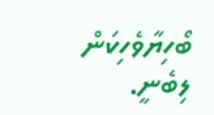ބޯހިޔާވެހިކަން ލިބެނީ.